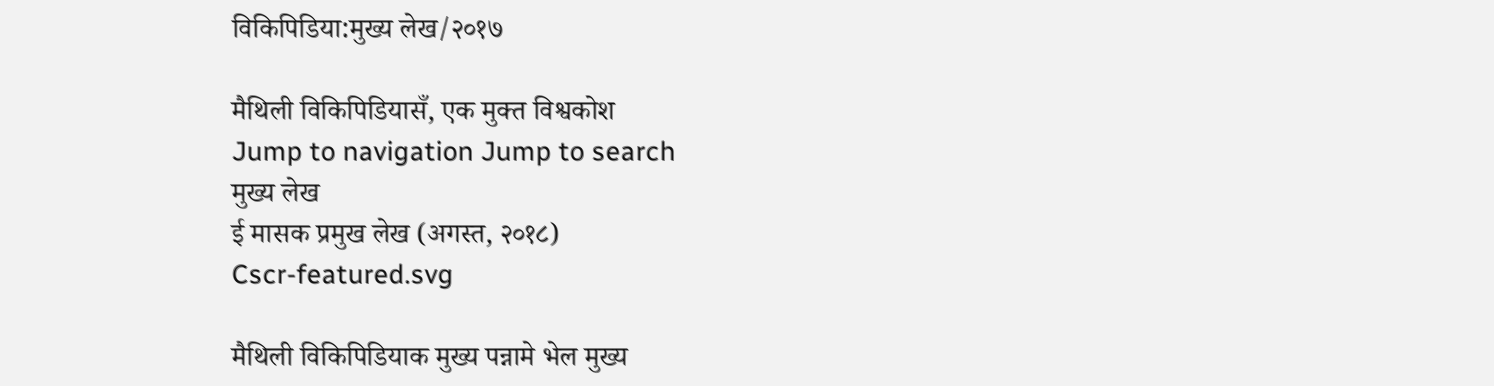विकिपिडिया:मुख्य लेख/२०१७

मैथिली विकिपिडियासँ, एक मुक्त विश्वकोश
Jump to navigation Jump to search
मुख्य लेख
ई मासक प्रमुख लेख (अगस्त, २०१८)
Cscr-featured.svg

मैथिली विकिपिडियाक मुख्य पन्नामे भेल मुख्य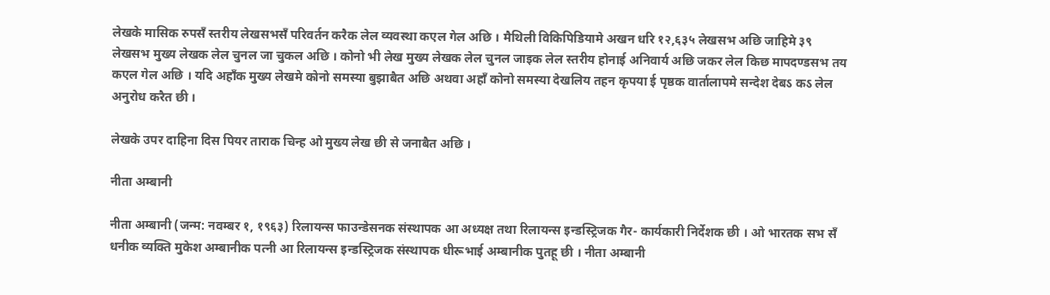लेखके मासिक रुपसँ स्तरीय लेखसभसँ परिवर्तन करैक लेल व्यवस्था कएल गेल अछि । मैथिली विकिपिडियामे अखन धरि १२,६३५ लेखसभ अछि जाहिमे ३९ लेखसभ मुख्य लेखक लेल चुनल जा चुकल अछि । कोनो भी लेख मुख्य लेखक लेल चुनल जाइक लेल स्तरीय होनाई अनिवार्य अछि जकर लेल किछ मापदण्डसभ तय कएल गेल अछि । यदि अहाँक मुख्य लेखमे कोनो समस्या बुझाबैत अछि अथवा अहाँ कोनो समस्या देखलिय तहन कृपया ई पृष्ठक वार्तालापमे सन्देश देबऽ कऽ लेल अनुरोध करैत छी ।

लेखके उपर दाहिना दिस पियर ताराक चिन्ह ओ मुख्य लेख छी से जनाबैत अछि ।

नीता अम्बानी

नीता अम्बानी (जन्म: नवम्बर १, १९६३) रिलायन्स फाउन्डेसनक संस्थापक आ अध्यक्ष तथा रिलायन्स इन्डस्ट्रिजक गैर- कार्यकारी निर्देशक छी । ओ भारतक सभ सँ धनीक व्यक्ति मुकेश अम्बानीक पत्नी आ रिलायन्स इन्डस्ट्रिजक संस्थापक धीरूभाई अम्बानीक पुतहू छी । नीता अम्बानी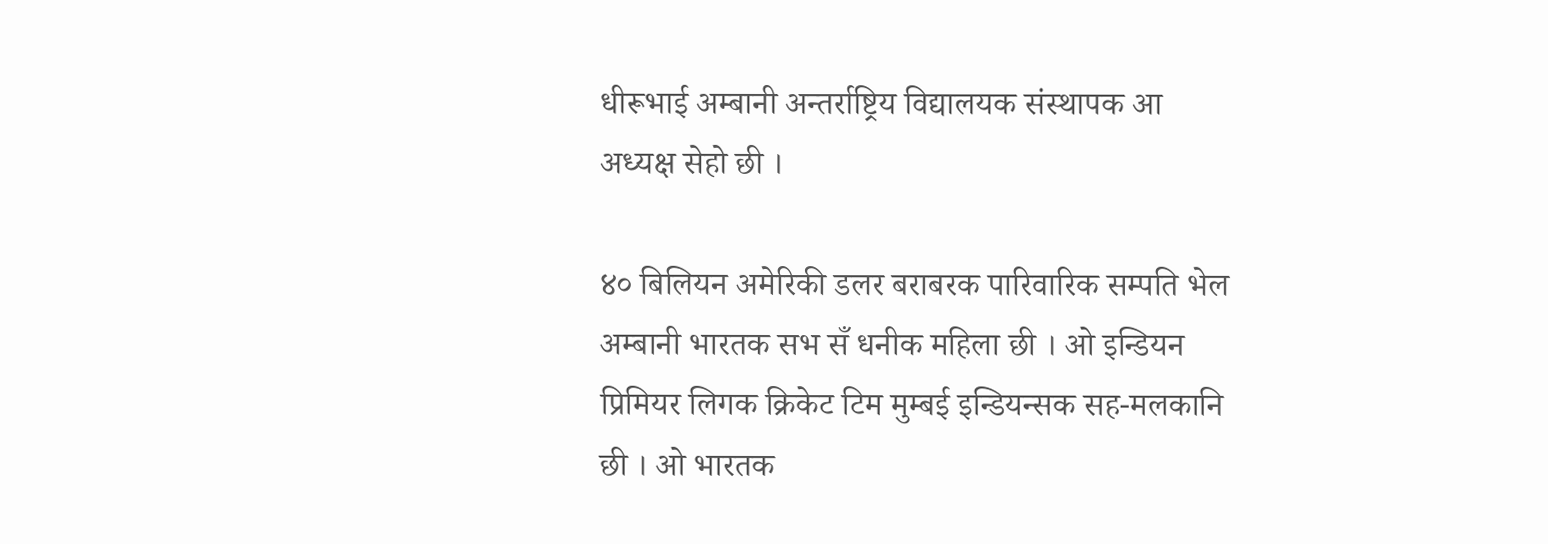धीरूभाई अम्बानी अन्तर्राष्ट्रिय विद्यालयक संस्थापक आ अध्यक्ष सेहो छी ।

४० बिलियन अमेरिकी डलर बराबरक पारिवारिक सम्पति भेल अम्बानी भारतक सभ सँ धनीक महिला छी । ओ इन्डियन प्रिमियर लिगक क्रिकेट टिम मुम्बई इन्डियन्सक सह-मलकानि छी । ओ भारतक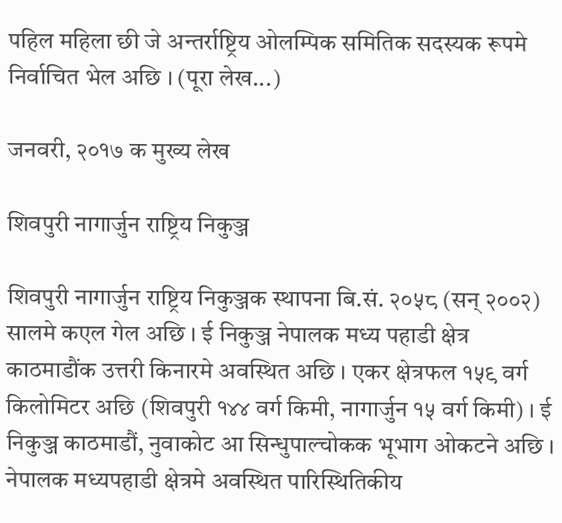पहिल महिला छी जे अन्तर्राष्ट्रिय ओलम्पिक समितिक सदस्यक रूपमे निर्वाचित भेल अछि । (पूरा लेख...)

जनवरी, २०१७ क मुख्य लेख

शिवपुरी नागार्जुन राष्ट्रिय निकुञ्ज

शिवपुरी नागार्जुन राष्ट्रिय निकुञ्जक स्थापना बि.सं. २०५८ (सन् २००२) सालमे कएल गेल अछि । ई निकुञ्ज नेपालक मध्य पहाडी क्षेत्र काठमाडौंक उत्तरी किनारमे अवस्थित अछि । एकर क्षेत्रफल १५९ वर्ग किलोमिटर अछि (शिवपुरी १४४ वर्ग किमी, नागार्जुन १५ वर्ग किमी) । ई निकुञ्ज काठमाडौं, नुवाकोट आ सिन्धुपाल्चोकक भूभाग ओकटने अछि । नेपालक मध्यपहाडी क्षेत्रमे अवस्थित पारिस्थितिकीय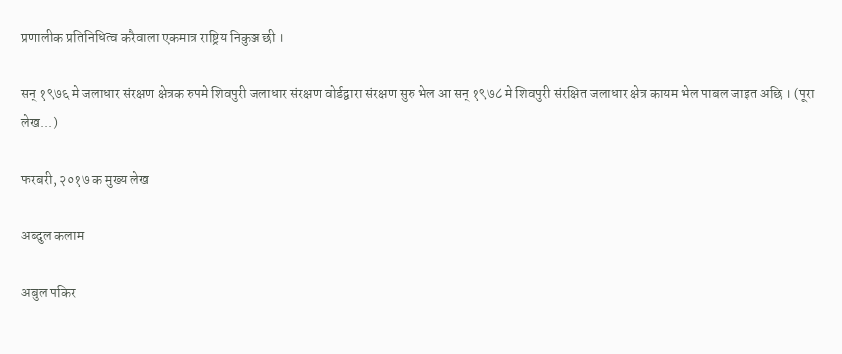प्रणालीक प्रतिनिधित्व करैवाला एकमात्र राष्ट्रिय निकुञ्ज छी ।

सन् १९७६ मे जलाधार संरक्षण क्षेत्रक रुपमे शिवपुरी जलाधार संरक्षण वोर्डद्वारा संरक्षण सुरु भेल आ सन् १९७८ मे शिवपुरी संरक्षित जलाधार क्षेत्र कायम भेल पाबल जाइत अछि । (पूरा लेख...)

फरबरी, २०१७ क मुख्य लेख

अब्दुल कलाम

अबुल पकिर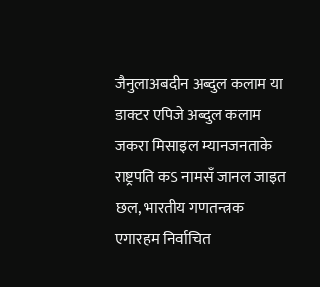जैनुलाअबदीन अब्दुल कलाम या डाक्टर एपिजे अब्दुल कलाम जकरा मिसाइल म्यानजनताके राष्ट्रपति कऽ नामसँ जानल जाइत छल, भारतीय गणतन्त्रक एगारहम निर्वाचित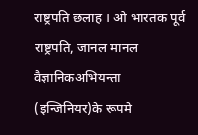राष्ट्रपति छलाह । ओ भारतक पूर्व राष्ट्रपति, जानल मानल वैज्ञानिकअभियन्ता (इन्जिनियर)के रूपमे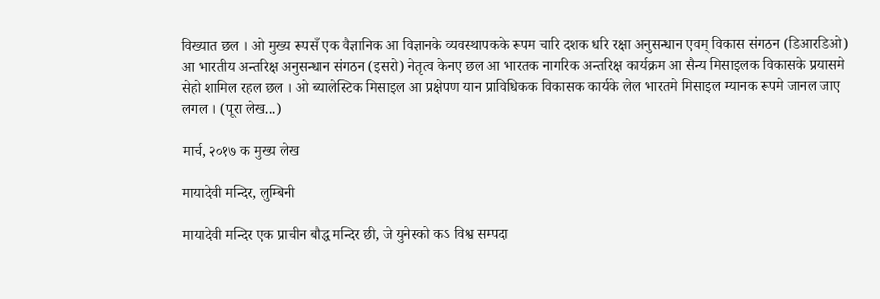विख्यात छल । ओ मुख्य रूपसँ एक वैज्ञानिक आ विज्ञानके व्यवस्थापकके रूपम चारि दशक धरि रक्षा अनुसन्धान एवम् विकास संगठन (डिआरडिओ) आ भारतीय अन्तरिक्ष अनुसन्धान संगठन (इसरो) नेतृत्व केनए छल आ भारतक नागरिक अन्तरिक्ष कार्यक्रम आ सैन्य मिसाइलक विकासके प्रयासमे सेहो शामिल रहल छल । ओ ब्यालेस्टिक मिसाइल आ प्रक्षेपण यान प्राविधिकक विकासक कार्यके लेल भारतमे मिसाइल म्यानक रूपमे जानल जाए लगल । (पूरा लेख...)

मार्च, २०१७ क मुख्य लेख

मायादेवी मन्दिर, लुम्बिनी

मायादेवी मन्दिर एक प्राचीन बौद्ध मन्दिर छी, जे युनेस्को कऽ विश्व सम्पदा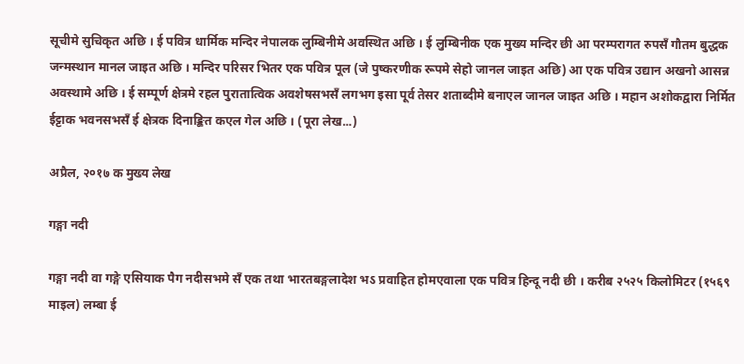सूचीमे सुचिकृत अछि । ई पवित्र धार्मिक मन्दिर नेपालक लुम्बिनीमे अवस्थित अछि । ई लुम्बिनीक एक मुख्य मन्दिर छी आ परम्परागत रुपसँ गौतम बुद्धक जन्मस्थान मानल जाइत अछि । मन्दिर परिसर भितर एक पवित्र पूल (जे पुष्करणीक रूपमे सेहो जानल जाइत अछि) आ एक पवित्र उद्यान अखनो आसन्न अवस्थामे अछि । ई सम्पूर्ण क्षेत्रमे रहल पुरातात्विक अवशेषसभसँ लगभग इसा पूर्व तेसर शताब्दीमे बनाएल जानल जाइत अछि । महान अशोकद्वारा निर्मित ईट्टाक भवनसभसँ ई क्षेत्रक दिनाङ्कित कएल गेल अछि । (पूरा लेख...)

अप्रैल, २०१७ क मुख्य लेख

गङ्गा नदी

गङ्गा नदी वा गङ्गे एसियाक पैग नदीसभमे सँ एक तथा भारतबङ्गलादेश भऽ प्रवाहित होमएवाला एक पवित्र हिन्दू नदी छी । करीब २५२५ किलोमिटर (१५६९ माइल) लम्बा ई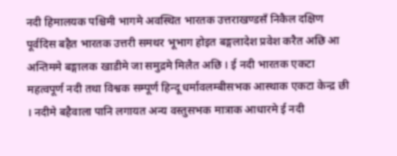नदी हिमालयक पश्चिमी भागमे अवस्थित भारतक उत्तराखण्डसँ निकैल दक्षिण पूर्वदिस बहैत भारतक उत्तरी समथर भूभाग होइत बङ्गलादेश प्रवेश करैत अछि आ अन्तिममे बङ्गालक खाडीमे जा समुद्रमे मिलैत अछि । ई नदी भारतक एकटा महत्वपूर्ण नदी तथा विश्वक सम्पूर्ण हिन्दू धर्मावलम्बीसभक आस्थाक एकटा केन्द्र छी । नदीमे बहैवाला पानि लगायत अन्य वस्तुसभक मात्राक आधारमे ई नदी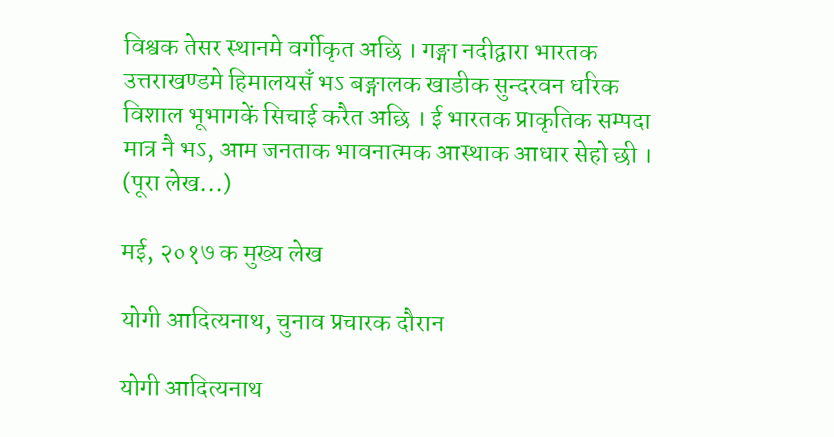विश्वक तेसर स्थानमे वर्गीकृत अछि । गङ्गा नदीद्वारा भारतक उत्तराखण्डमे हिमालयसँ भऽ बङ्गालक खाडीक सुन्दरवन धरिक विशाल भूभागकें सिचाई करैत अछि । ई भारतक प्राकृतिक सम्पदा मात्र नै भऽ, आम जनताक भावनात्मक आस्थाक आधार सेहो छी । (पूरा लेख...)

मई, २०१७ क मुख्य लेख

योगी आदित्यनाथ, चुनाव प्रचारक दौरान

योगी आदित्यनाथ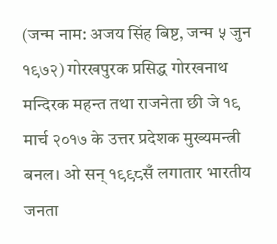(जन्म नाम: अजय सिंह बिष्ट, जन्म ५ जुन १९७२) गोरखपुरक प्रसिद्ध गोरखनाथ मन्दिरक महन्त तथा राजनेता छी जे १९ मार्च २०१७ के उत्तर प्रदेशक मुख्यमन्त्री बनल। ओ सन् १९९८सँ लगातार भारतीय जनता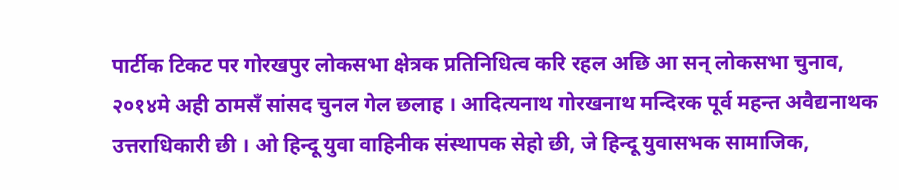पार्टीक टिकट पर गोरखपुर लोकसभा क्षेत्रक प्रतिनिधित्व करि रहल अछि आ सन् लोकसभा चुनाव, २०१४मे अही ठामसँ सांसद चुनल गेल छलाह । आदित्यनाथ गोरखनाथ मन्दिरक पूर्व महन्त अवैद्यनाथक उत्तराधिकारी छी । ओ हिन्दू युवा वाहिनीक संस्थापक सेहो छी, जे हिन्दू युवासभक सामाजिक,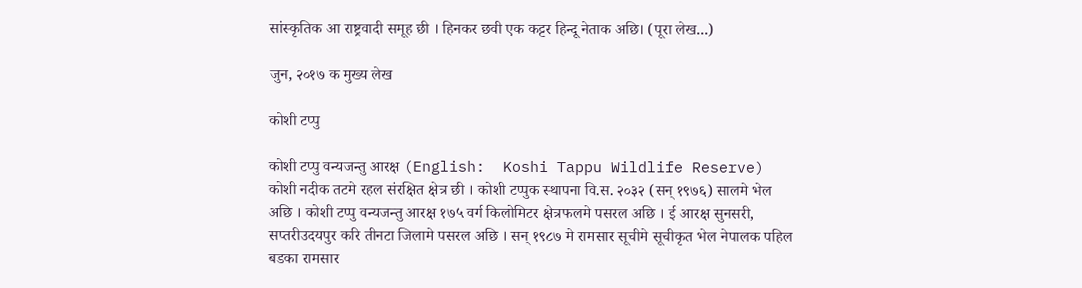सांस्कृतिक आ राष्ट्रवादी समूह छी । हिनकर छवी एक कट्टर हिन्दू नेताक अछि। (पूरा लेख...)

जुन, २०१७ क मुख्य लेख

कोशी टप्पु

कोशी टप्पु वन्यजन्तु आरक्ष (English:  Koshi Tappu Wildlife Reserve) कोशी नदीक तटमे रहल संरक्षित क्षेत्र छी । कोशी टप्पुक स्थापना वि.स. २०३२ (सन् १९७६) सालमे भेल अछि । कोशी टप्पु वन्यजन्तु आरक्ष १७५ वर्ग किलोमिटर क्षेत्रफलमे पसरल अछि । ई आरक्ष सुनसरी, सप्तरीउदयपुर करि तीनटा जिलामे पसरल अछि । सन् १९८७ मे रामसार सूचीमे सूचीकृत भेल नेपालक पहिल बडका रामसार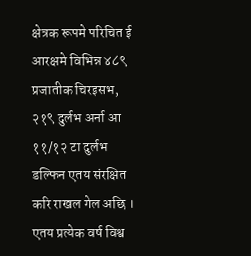क्षेत्रक रूपमे परिचित ई आरक्षमे विभिन्न ४८९ प्रजातीक चिरइसभ, २१९ दुर्लभ अर्ना आ ११/१२ टा दुर्लभ डल्फिन एतय संरक्षित करि राखल गेल अछि । एतय प्रत्येक वर्ष विश्व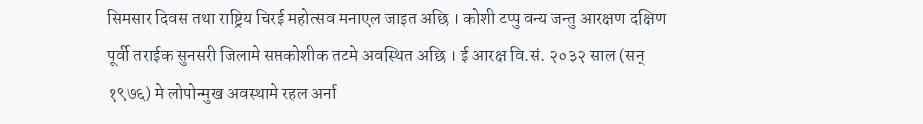सिमसार दिवस तथा राष्ट्रिय चिरई महोत्सव मनाएल जाइत अछि । कोशी टप्पु वन्य जन्तु आरक्षण दक्षिण पूर्वी तराईक सुनसरी जिलामे सप्तकोशीक तटमे अवस्थित अछि । ई आरक्ष वि.सं. २०३२ साल (सन् १९७६) मे लोपोन्मुख अवस्थामे रहल अर्ना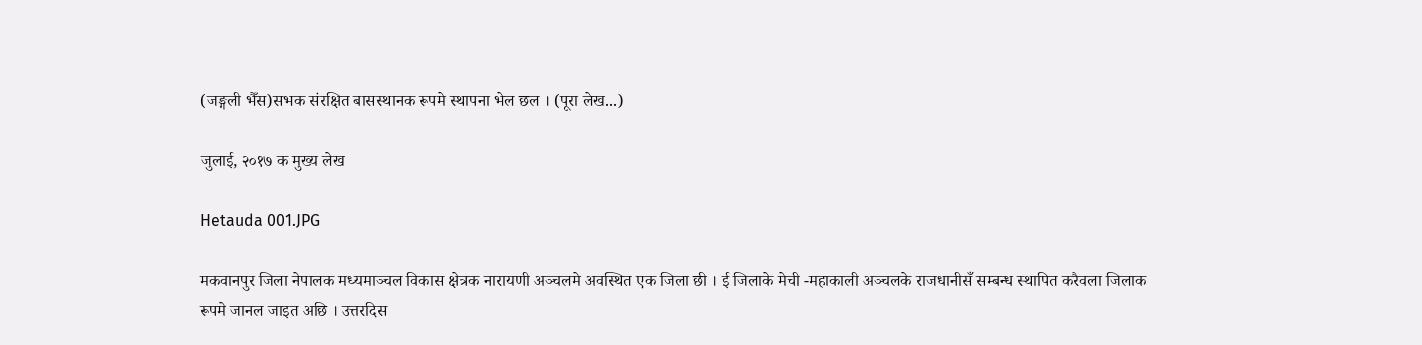(जङ्गली भैँस)सभक संरक्षित बासस्थानक रूपमे स्थापना भेल छल । (पूरा लेख...)

जुलाई, २०१७ क मुख्य लेख

Hetauda 001.JPG

मकवानपुर जिला नेपालक मध्यमाञ्चल विकास क्षेत्रक नारायणी अञ्चलमे अवस्थित एक जिला छी । ई जिलाके मेची -महाकाली अञ्चलके राजधानीसँ सम्बन्ध स्थापित करैवला जिलाक रूपमे जानल जाइत अछि । उत्तरदिस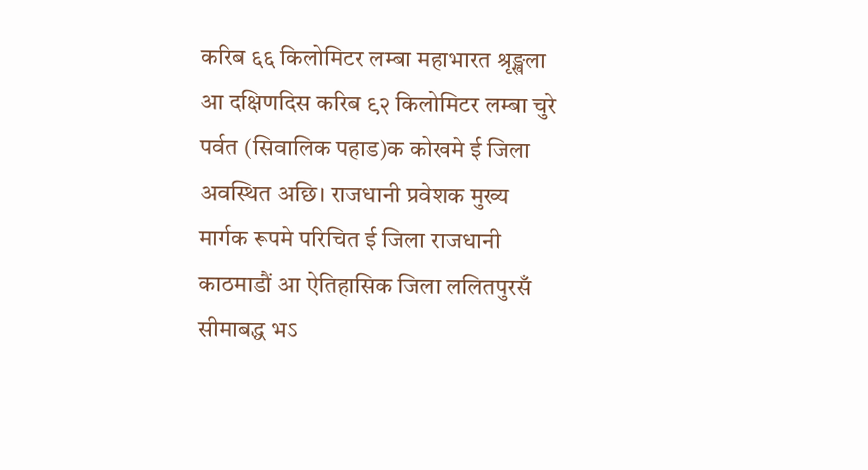करिब ६६ किलोमिटर लम्बा महाभारत श्रृङ्खला आ दक्षिणदिस करिब ९२ किलोमिटर लम्बा चुरे पर्वत (सिवालिक पहाड)क कोखमे ई जिला अवस्थित अछि। राजधानी प्रवेशक मुख्य मार्गक रूपमे परिचित ई जिला राजधानी काठमाडौं आ ऐतिहासिक जिला ललितपुरसँ सीमाबद्ध भऽ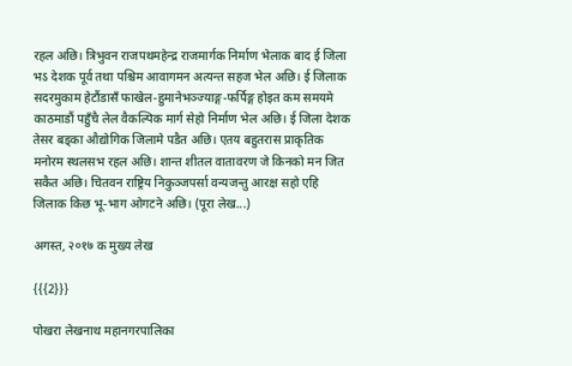रहल अछि। त्रिभुवन राजपथमहेन्द्र राजमार्गक निर्माण भेलाक बाद ई जिला भऽ देशक पूर्व तथा पश्चिम आवागमन अत्यन्त सहज भेल अछि। ई जिलाक सदरमुकाम हेटौंडासँ फाखेल-हुमानेभञ्ज्याङ्ग-फर्पिङ्ग होइत कम समयमे काठमाडौं पहुँचै लेल वैकल्पिक मार्ग सेहो निर्माण भेल अछि। ई जिला देशक तेसर बड्का औद्योगिक जिलामे पडैत अछि। एतय बहुतरास प्राकृतिक मनोरम स्थलसभ रहल अछि। शान्त शीतल वातावरण जे किनको मन जित सकैत अछि। चितवन राष्ट्रिय निकुञ्जपर्सा वन्यजन्तु आरक्ष सहो एहि जिलाक किछ भू-भाग ओगटने अछि। (पूरा लेख...)

अगस्त, २०१७ क मुख्य लेख

{{{2}}}

पोखरा लेखनाथ महानगरपालिका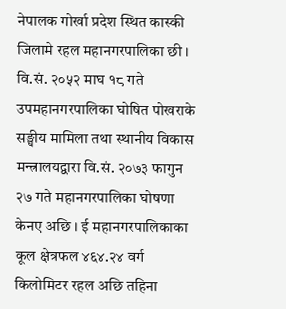नेपालक गोर्खा प्रदेश स्थित कास्की जिलामे रहल महानगरपालिका छी । वि.सं. २०५२ माघ १८ गते उपमहानगरपालिका घोषित पोखराके सङ्घीय मामिला तथा स्थानीय विकास मन्त्रालयद्वारा वि.सं. २०७३ फागुन २७ गते महानगरपालिका घोषणा केनए अछि । ई महानगरपालिकाका कूल क्षेत्रफल ४६४.२४ वर्ग किलोमिटर रहल अछि तहिना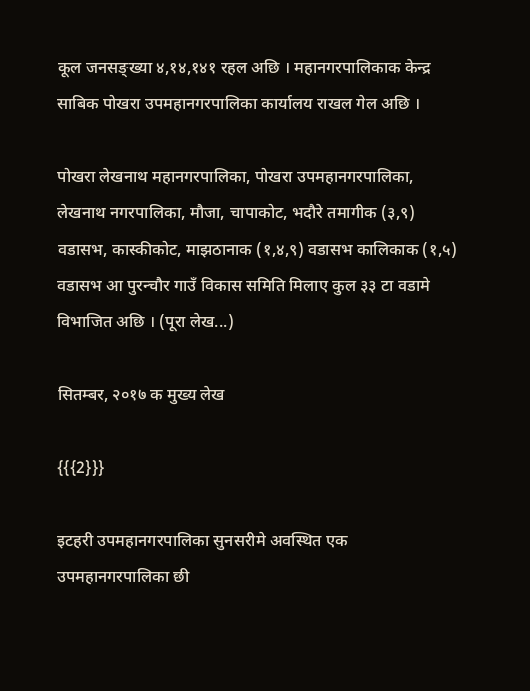कूल जनसङ्ख्या ४,१४,१४१ रहल अछि । महानगरपालिकाक केन्द्र साबिक पोखरा उपमहानगरपालिका कार्यालय राखल गेल अछि ।

पोखरा लेखनाथ महानगरपालिका, पोखरा उपमहानगरपालिका, लेखनाथ नगरपालिका, मौजा, चापाकोट, भदौरे तमागीक (३,९) वडासभ, कास्कीकोट, माझठानाक (१,४,९) वडासभ कालिकाक (१,५) वडासभ आ पुरन्चौर गाउँ विकास समिति मिलाए कुल ३३ टा वडामे विभाजित अछि । (पूरा लेख...)

सितम्बर, २०१७ क मुख्य लेख

{{{2}}}

इटहरी उपमहानगरपालिका सुनसरीमे अवस्थित एक उपमहानगरपालिका छी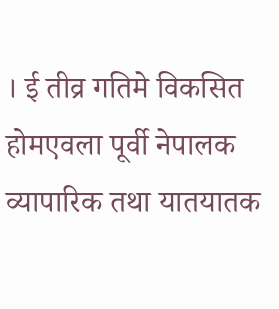। ई तीव्र गतिमे विकसित होमएवला पूर्वी नेपालक व्यापारिक तथा यातयातक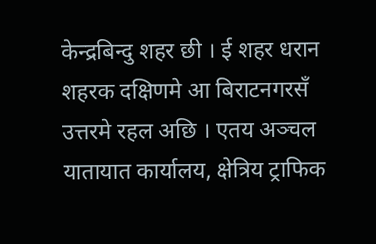केन्द्रबिन्दु शहर छी । ई शहर धरान शहरक दक्षिणमे आ बिराटनगरसँ उत्तरमे रहल अछि । एतय अञ्चल यातायात कार्यालय, क्षेत्रिय ट्राफिक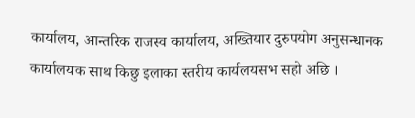कार्यालय, आन्तरिक राजस्व कार्यालय, अख्तियार दुरुपयोग अनुसन्धानक कार्यालयक साथ किछु इलाका स्तरीय कार्यलयसभ सहो अछि ।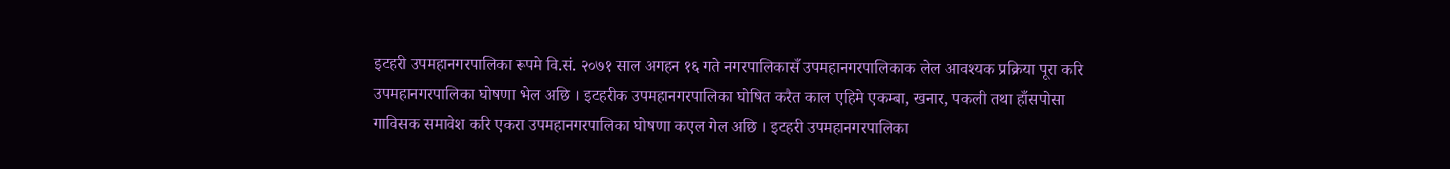इटहरी उपमहानगरपालिका रूपमे वि.सं. २०७१ साल अगहन १६ गते नगरपालिकासँ उपमहानगरपालिकाक लेल आवश्यक प्रक्रिया पूरा करि उपमहानगरपालिका घोषणा भेल अछि । इटहरीक उपमहानगरपालिका घोषित करैत काल एहिमे एकम्बा, खनार, पकली तथा हाँसपोसा गाविसक समावेश करि एकरा उपमहानगरपालिका घोषणा कएल गेल अछि । इटहरी उपमहानगरपालिका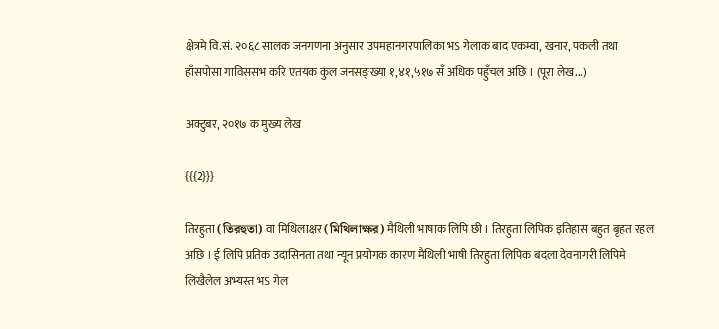क्षेत्रमे वि.सं. २०६८ सालक जनगणना अनुसार उपमहानगरपालिका भऽ गेलाक बाद एकम्वा, खनार, पकली तथा हाँसपोसा गाविससभ करि एतयक कुल जनसङ्ख्या १,४१,५१७ सँ अधिक पहुँचल अछि । (पूरा लेख...)

अक्टुबर, २०१७ क मुख्य लेख

{{{2}}}

तिरहुता (তিরহুতা) वा मिथिलाक्षर (মিথিলাক্ষর) मैथिली भाषाक लिपि छी । तिरहुता लिपिक इतिहास बहुत बृहत रहल अछि । ई लिपि प्रतिक उदासिनता तथा न्यून प्रयोगक कारण मैथिली भाषी तिरहुता लिपिक बदला देवनागरी लिपिमे लिखैलेल अभ्यस्त भऽ गेल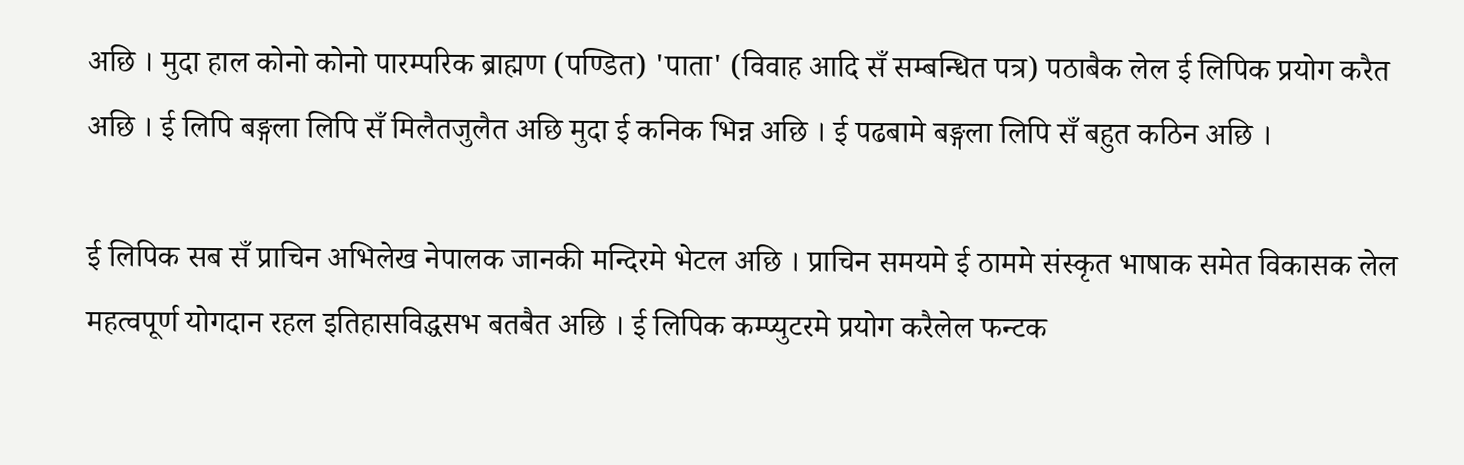अछि । मुदा हाल कोनो कोनो पारम्परिक ब्राह्मण (पण्डित) 'पाता' (विवाह आदि सँ सम्बन्धित पत्र) पठाबैक लेल ई लिपिक प्रयोग करैत अछि । ई लिपि बङ्गला लिपि सँ मिलैतजुलैत अछि मुदा ई कनिक भिन्न अछि । ई पढबामे बङ्गला लिपि सँ बहुत कठिन अछि ।

ई लिपिक सब सँ प्राचिन अभिलेख नेपालक जानकी मन्दिरमे भेटल अछि । प्राचिन समयमे ई ठाममे संस्कृत भाषाक समेत विकासक लेल महत्वपूर्ण योगदान रहल इतिहासविद्धसभ बतबैत अछि । ई लिपिक कम्प्युटरमे प्रयोग करैलेल फन्टक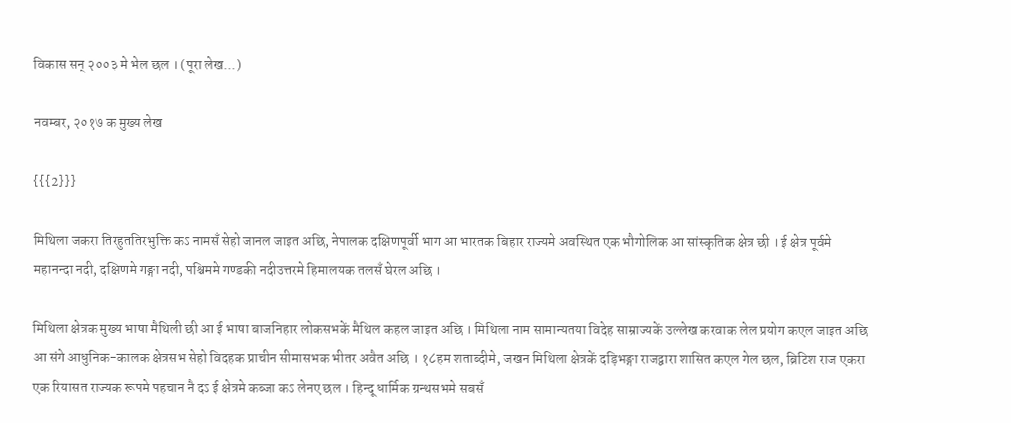विकास सन् २००३ मे भेल छल । (पूरा लेख...)

नवम्बर, २०१७ क मुख्य लेख

{{{2}}}

मिथिला जकरा तिरहुततिरभुक्ति कऽ नामसँ सेहो जानल जाइत अछि, नेपालक दक्षिणपूर्वी भाग आ भारतक बिहार राज्यमे अवस्थित एक भौगोलिक आ सांस्कृतिक क्षेत्र छी । ई क्षेत्र पूर्वमे महानन्दा नदी, दक्षिणमे गङ्गा नदी, पश्चिममे गण्डकी नदीउत्तरमे हिमालयक तलसँ घेरल अछि ।

मिथिला क्षेत्रक मुख्य भाषा मैथिली छी आ ई भाषा बाजनिहार लोकसभकें मैथिल कहल जाइत अछि । मिथिला नाम सामान्यतया विदेह साम्राज्यकें उल्लेख करवाक लेल प्रयोग कएल जाइत अछि आ संगे आधुनिक-कालक क्षेत्रसभ सेहो विदहक प्राचीन सीमासभक भीतर अवैत अछि । १८हम शताब्दीमे, जखन मिथिला क्षेत्रकें दड़िभङ्गा राजद्वारा शासित कएल गेल छल, ब्रिटिश राज एकरा एक रियासत राज्यक रूपमे पहचान नै दऽ ई क्षेत्रमे कब्जा कऽ लेनए छल । हिन्दू धार्मिक ग्रन्थसभमे सबसँ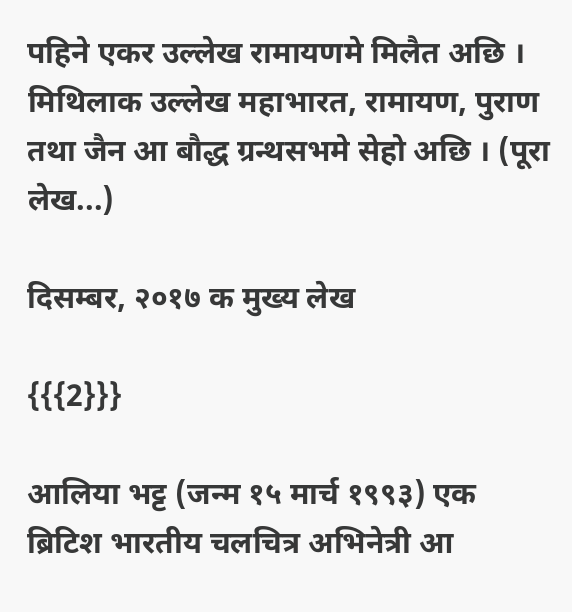पहिने एकर उल्लेख रामायणमे मिलैत अछि । मिथिलाक उल्लेख महाभारत, रामायण, पुराण तथा जैन आ बौद्ध ग्रन्थसभमे सेहो अछि । (पूरा लेख...)

दिसम्बर, २०१७ क मुख्य लेख

{{{2}}}

आलिया भट्ट (जन्म १५ मार्च १९९३) एक ब्रिटिश भारतीय चलचित्र अभिनेत्री आ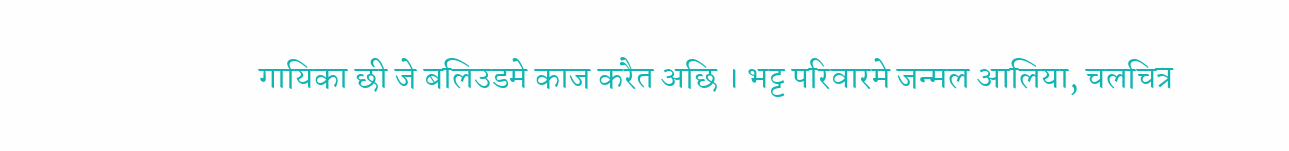गायिका छी जे बलिउडमे काज करैत अछि । भट्ट परिवारमे जन्मल आलिया, चलचित्र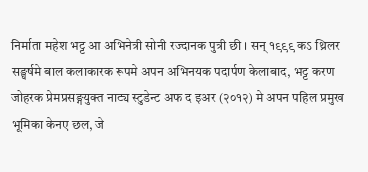निर्माता महेश भट्ट आ अभिनेत्री सोनी रज्दानक पुत्री छी । सन् १९९९ कऽ थ्रिलर सङ्घर्षमे बाल कलाकारक रूपमे अपन अभिनयक पदार्पण केलाबाद, भट्ट करण जोहरक प्रेमप्रसङ्गयुक्त नाट्य स्टुडेन्ट अफ द इअर (२०१२) मे अपन पहिल प्रमुख भूमिका केनए छल, जे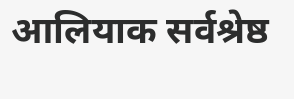आलियाक सर्वश्रेष्ठ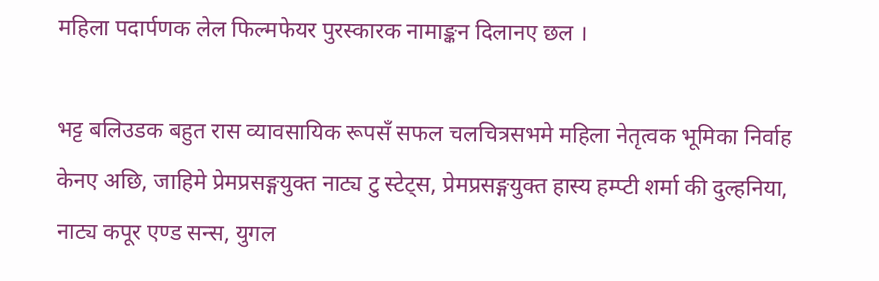महिला पदार्पणक लेल फिल्मफेयर पुरस्कारक नामाङ्कन दिलानए छल ।

भट्ट बलिउडक बहुत रास व्यावसायिक रूपसँ सफल चलचित्रसभमे महिला नेतृत्वक भूमिका निर्वाह केनए अछि, जाहिमे प्रेमप्रसङ्गयुक्त नाट्य टु स्टेट्स, प्रेमप्रसङ्गयुक्त हास्य हम्प्टी शर्मा की दुल्हनिया, नाट्य कपूर एण्ड सन्स, युगल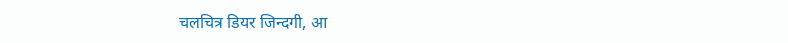चलचित्र डियर जिन्दगी, आ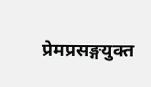प्रेमप्रसङ्गयुक्त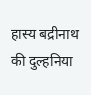हास्य बद्रीनाथ की दुल्हनिया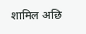शामिल अछि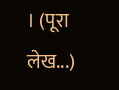। (पूरा लेख...)